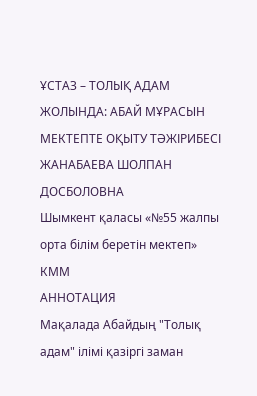ҰСТАЗ – ТОЛЫҚ АДАМ ЖОЛЫНДА: АБАЙ МҰРАСЫН
МЕКТЕПТЕ ОҚЫТУ ТӘЖІРИБЕСІ
ЖАНАБАЕВА ШОЛПАН ДОСБОЛОВНА
Шымкент қаласы «№55 жалпы орта білім беретін мектеп» КММ
АННОТАЦИЯ
Мақалада Абайдың "Толық адам" ілімі қазіргі заман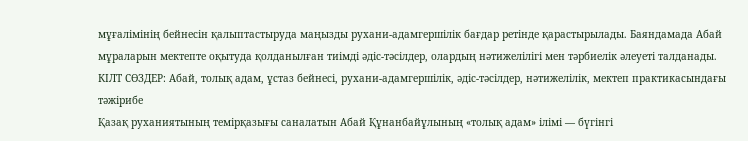мұғалімінің бейнесін қалыптастыруда маңызды рухани-адамгершілік бағдар ретінде қарастырылады. Баяндамада Абай мұраларын мектепте оқытуда қолданылған тиімді әдіс-тәсілдер, олардың нәтижелілігі мен тәрбиелік әлеуеті талданады.
КІЛТ СӨЗДЕР: Абай, толық адам, ұстаз бейнесі, рухани-адамгершілік, әдіс-тәсілдер, нәтижелілік, мектеп практикасындағы тәжірибе
Қазақ руханиятының темірқазығы саналатын Абай Құнанбайұлының «толық адам» ілімі — бүгінгі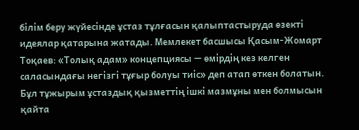білім беру жүйесінде ұстаз тұлғасын қалыптастыруда өзекті идеялар қатарына жатады. Мемлекет басшысы Қасым-Жомарт Тоқаев: «Толық адам» концепциясы — өмірдің кез келген саласындағы негізгі тұғыр болуы тиіс» деп атап өткен болатын. Бұл тұжырым ұстаздық қызметтің ішкі мазмұны мен болмысын қайта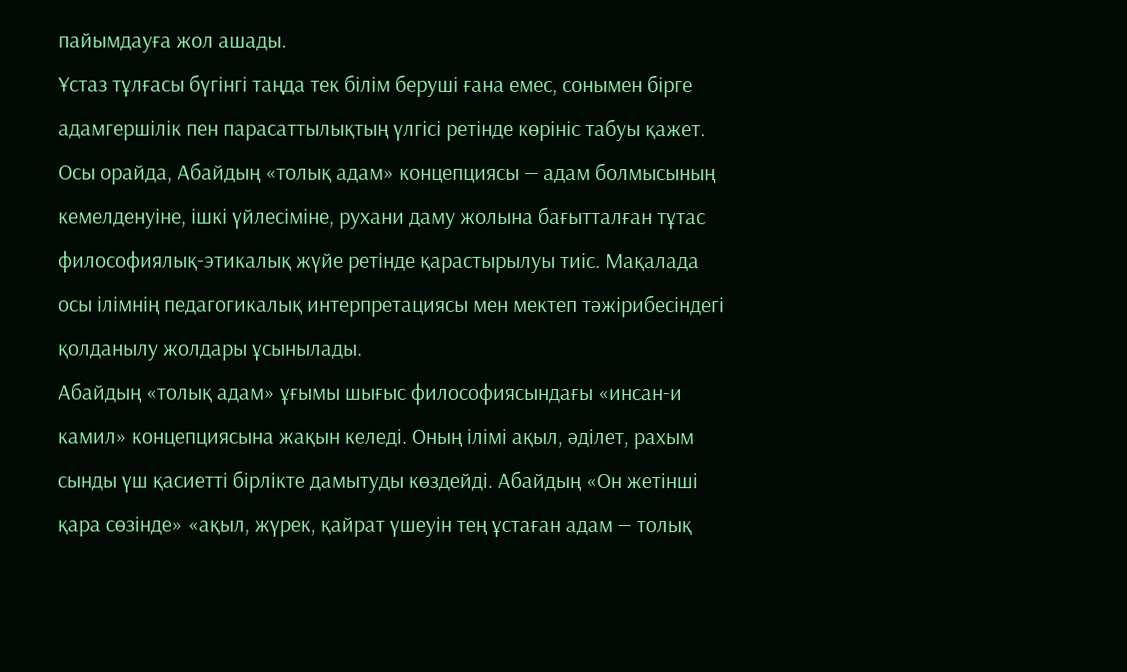пайымдауға жол ашады.
Ұстаз тұлғасы бүгінгі таңда тек білім беруші ғана емес, сонымен бірге адамгершілік пен парасаттылықтың үлгісі ретінде көрініс табуы қажет. Осы орайда, Абайдың «толық адам» концепциясы — адам болмысының кемелденуіне, ішкі үйлесіміне, рухани даму жолына бағытталған тұтас философиялық-этикалық жүйе ретінде қарастырылуы тиіс. Мақалада осы ілімнің педагогикалық интерпретациясы мен мектеп тәжірибесіндегі қолданылу жолдары ұсынылады.
Абайдың «толық адам» ұғымы шығыс философиясындағы «инсан-и камил» концепциясына жақын келеді. Оның ілімі ақыл, әділет, рахым сынды үш қасиетті бірлікте дамытуды көздейді. Абайдың «Он жетінші қара сөзінде» «ақыл, жүрек, қайрат үшеуін тең ұстаған адам — толық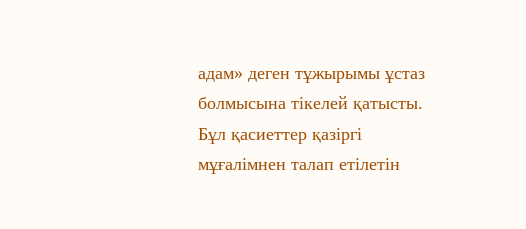адам» деген тұжырымы ұстаз болмысына тікелей қатысты. Бұл қасиеттер қазіргі мұғалімнен талап етілетін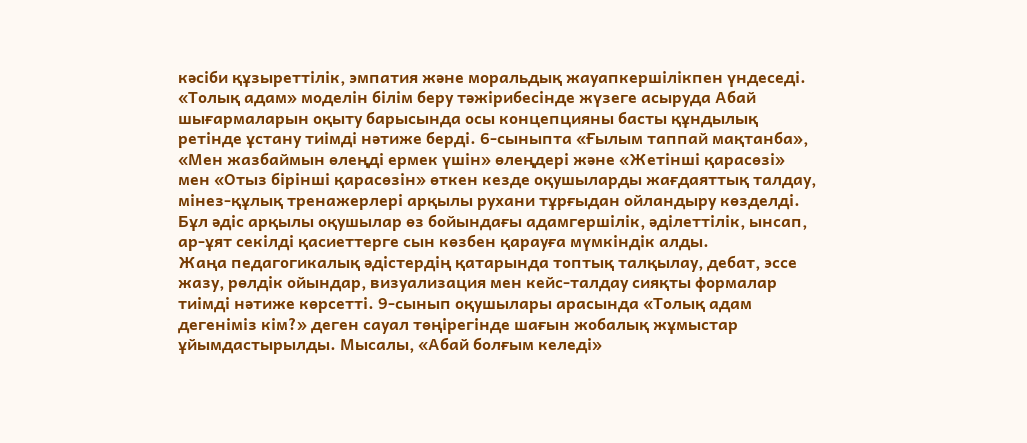кәсіби құзыреттілік, эмпатия және моральдық жауапкершілікпен үндеседі.
«Толық адам» моделін білім беру тәжірибесінде жүзеге асыруда Абай шығармаларын оқыту барысында осы концепцияны басты құндылық ретінде ұстану тиімді нәтиже берді. 6-сыныпта «Ғылым таппай мақтанба», «Мен жазбаймын өлеңді ермек үшін» өлеңдері және «Жетінші қарасөзі» мен «Отыз бірінші қарасөзін» өткен кезде оқушыларды жағдаяттық талдау, мінез-құлық тренажерлері арқылы рухани тұрғыдан ойландыру көзделді. Бұл әдіс арқылы оқушылар өз бойындағы адамгершілік, әділеттілік, ынсап, ар-ұят секілді қасиеттерге сын көзбен қарауға мүмкіндік алды.
Жаңа педагогикалық әдістердің қатарында топтық талқылау, дебат, эссе жазу, рөлдік ойындар, визуализация мен кейс-талдау сияқты формалар тиімді нәтиже көрсетті. 9-сынып оқушылары арасында «Толық адам дегеніміз кім?» деген сауал төңірегінде шағын жобалық жұмыстар ұйымдастырылды. Мысалы, «Абай болғым келеді»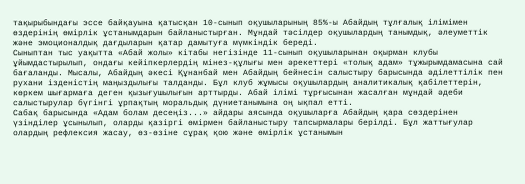тақырыбындағы эссе байқауына қатысқан 10-сынып оқушыларының 85%-ы Абайдың тұлғалық ілімімен өздерінің өмірлік ұстанымдарын байланыстырған. Мұндай тәсілдер оқушылардың танымдық, әлеуметтік және эмоционалдық дағдыларын қатар дамытуға мүмкіндік береді.
Сыныптан тыс уақытта «Абай жолы» кітабы негізінде 11-сынып оқушыларынан оқырман клубы ұйымдастырылып, ондағы кейіпкерлердің мінез-құлығы мен әрекеттері «толық адам» тұжырымдамасына сай бағаланды. Мысалы, Абайдың әкесі Құнанбай мен Абайдың бейнесін салыстыру барысында әділеттілік пен рухани ізденістің маңыздылығы талданды. Бұл клуб жұмысы оқушылардың аналитикалық қабілеттерін, көркем шығармаға деген қызығушылығын арттырды. Абай ілімі тұрғысынан жасалған мұндай әдеби салыстырулар бүгінгі ұрпақтың моральдық дүниетанымына оң ықпал етті.
Сабақ барысында «Адам болам десеңіз...» айдары аясында оқушыларға Абайдың қара сөздерінен үзінділер ұсынылып, оларды қазіргі өмірмен байланыстыру тапсырмалары берілді. Бұл жаттығулар олардың рефлексия жасау, өз-өзіне сұрақ қою және өмірлік ұстанымын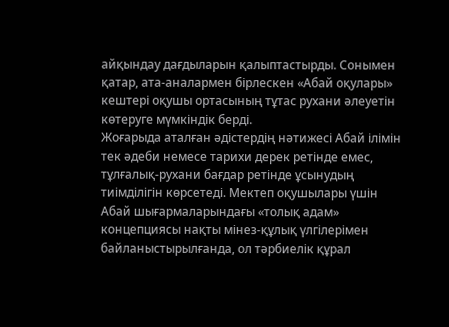айқындау дағдыларын қалыптастырды. Сонымен қатар, ата-аналармен бірлескен «Абай оқулары» кештері оқушы ортасының тұтас рухани әлеуетін көтеруге мүмкіндік берді.
Жоғарыда аталған әдістердің нәтижесі Абай ілімін тек әдеби немесе тарихи дерек ретінде емес, тұлғалық-рухани бағдар ретінде ұсынудың тиімділігін көрсетеді. Мектеп оқушылары үшін Абай шығармаларындағы «толық адам» концепциясы нақты мінез-құлық үлгілерімен байланыстырылғанда, ол тәрбиелік құрал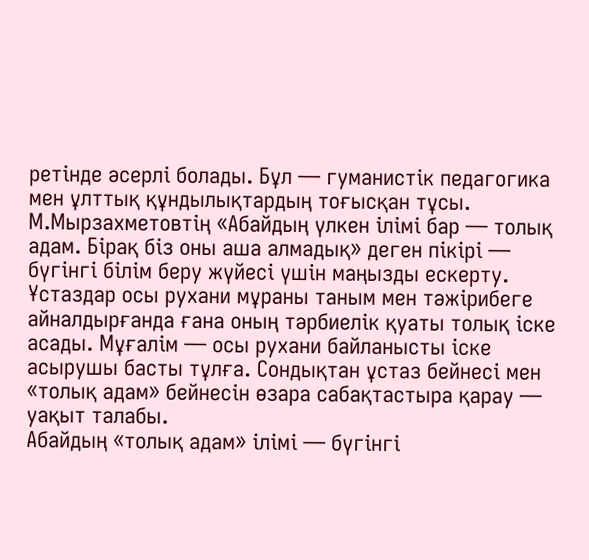ретінде әсерлі болады. Бұл — гуманистік педагогика мен ұлттық құндылықтардың тоғысқан тұсы.
М.Мырзахметовтің «Абайдың үлкен ілімі бар — толық адам. Бірақ біз оны аша алмадық» деген пікірі — бүгінгі білім беру жүйесі үшін маңызды ескерту. Ұстаздар осы рухани мұраны таным мен тәжірибеге айналдырғанда ғана оның тәрбиелік қуаты толық іске асады. Мұғалім — осы рухани байланысты іске асырушы басты тұлға. Сондықтан ұстаз бейнесі мен «толық адам» бейнесін өзара сабақтастыра қарау — уақыт талабы.
Абайдың «толық адам» ілімі — бүгінгі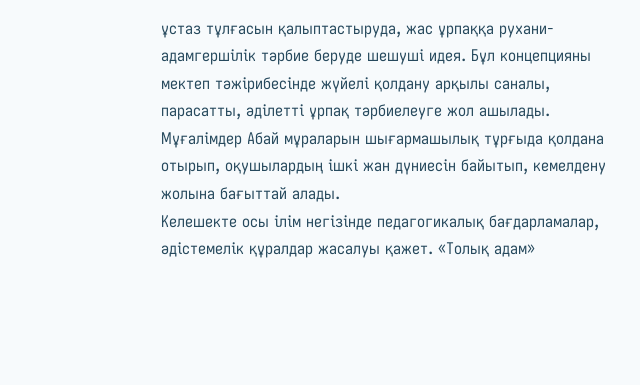ұстаз тұлғасын қалыптастыруда, жас ұрпаққа рухани-адамгершілік тәрбие беруде шешуші идея. Бұл концепцияны мектеп тәжірибесінде жүйелі қолдану арқылы саналы, парасатты, әділетті ұрпақ тәрбиелеуге жол ашылады. Мұғалімдер Абай мұраларын шығармашылық тұрғыда қолдана отырып, оқушылардың ішкі жан дүниесін байытып, кемелдену жолына бағыттай алады.
Келешекте осы ілім негізінде педагогикалық бағдарламалар, әдістемелік құралдар жасалуы қажет. «Толық адам»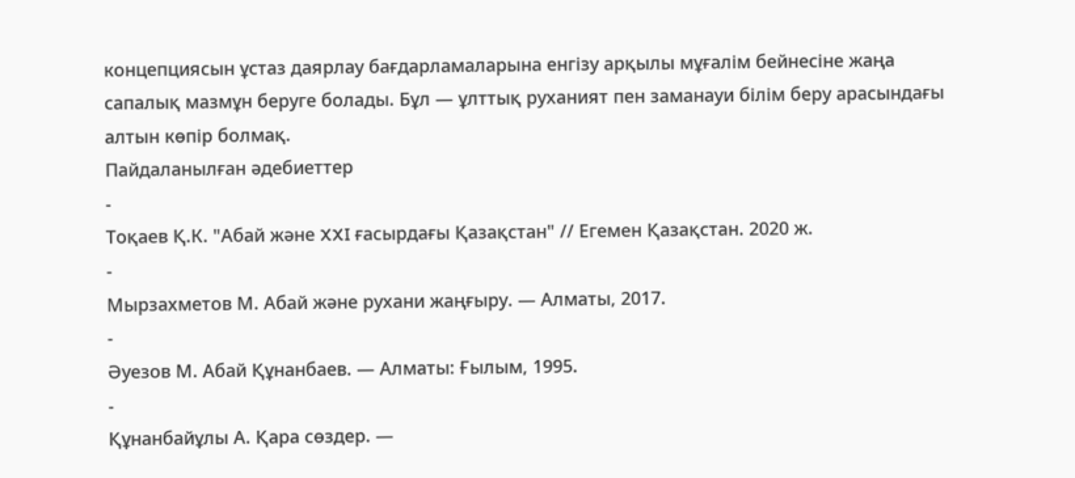концепциясын ұстаз даярлау бағдарламаларына енгізу арқылы мұғалім бейнесіне жаңа сапалық мазмұн беруге болады. Бұл — ұлттық руханият пен заманауи білім беру арасындағы алтын көпір болмақ.
Пайдаланылған әдебиеттер
-
Тоқаев Қ.К. "Абай және XXI ғасырдағы Қазақстан" // Егемен Қазақстан. 2020 ж.
-
Мырзахметов М. Абай және рухани жаңғыру. — Алматы, 2017.
-
Әуезов М. Абай Құнанбаев. — Алматы: Ғылым, 1995.
-
Құнанбайұлы А. Қара сөздер. —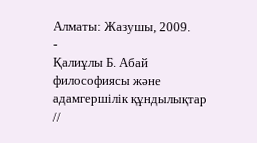Алматы: Жазушы, 2009.
-
Қалиұлы Б. Абай философиясы және адамгершілік құндылықтар //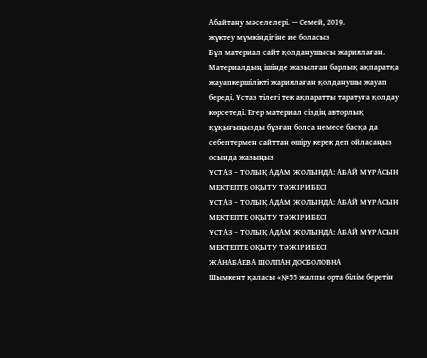Абайтану мәселелері. — Семей, 2019.
жүктеу мүмкіндігіне ие боласыз
Бұл материал сайт қолданушысы жариялаған. Материалдың ішінде жазылған барлық ақпаратқа жауапкершілікті жариялаған қолданушы жауап береді. Ұстаз тілегі тек ақпаратты таратуға қолдау көрсетеді. Егер материал сіздің авторлық құқығыңызды бұзған болса немесе басқа да себептермен сайттан өшіру керек деп ойласаңыз осында жазыңыз
ҰСТАЗ – ТОЛЫҚ АДАМ ЖОЛЫНДА: АБАЙ МҰРАСЫН МЕКТЕПТЕ ОҚЫТУ ТӘЖІРИБЕСІ
ҰСТАЗ – ТОЛЫҚ АДАМ ЖОЛЫНДА: АБАЙ МҰРАСЫН МЕКТЕПТЕ ОҚЫТУ ТӘЖІРИБЕСІ
ҰСТАЗ – ТОЛЫҚ АДАМ ЖОЛЫНДА: АБАЙ МҰРАСЫН
МЕКТЕПТЕ ОҚЫТУ ТӘЖІРИБЕСІ
ЖАНАБАЕВА ШОЛПАН ДОСБОЛОВНА
Шымкент қаласы «№55 жалпы орта білім беретін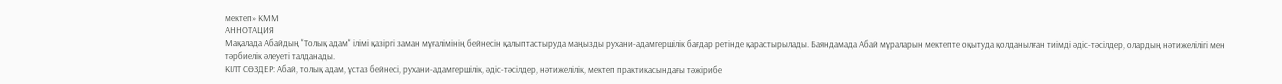мектеп» КММ
АННОТАЦИЯ
Мақалада Абайдың "Толық адам" ілімі қазіргі заман мұғалімінің бейнесін қалыптастыруда маңызды рухани-адамгершілік бағдар ретінде қарастырылады. Баяндамада Абай мұраларын мектепте оқытуда қолданылған тиімді әдіс-тәсілдер, олардың нәтижелілігі мен тәрбиелік әлеуеті талданады.
КІЛТ СӨЗДЕР: Абай, толық адам, ұстаз бейнесі, рухани-адамгершілік, әдіс-тәсілдер, нәтижелілік, мектеп практикасындағы тәжірибе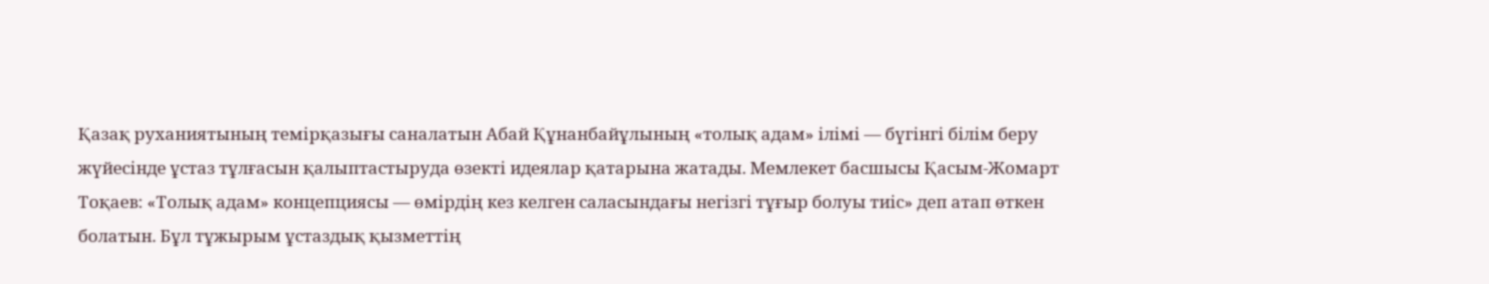Қазақ руханиятының темірқазығы саналатын Абай Құнанбайұлының «толық адам» ілімі — бүгінгі білім беру жүйесінде ұстаз тұлғасын қалыптастыруда өзекті идеялар қатарына жатады. Мемлекет басшысы Қасым-Жомарт Тоқаев: «Толық адам» концепциясы — өмірдің кез келген саласындағы негізгі тұғыр болуы тиіс» деп атап өткен болатын. Бұл тұжырым ұстаздық қызметтің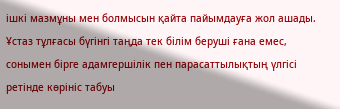ішкі мазмұны мен болмысын қайта пайымдауға жол ашады.
Ұстаз тұлғасы бүгінгі таңда тек білім беруші ғана емес, сонымен бірге адамгершілік пен парасаттылықтың үлгісі ретінде көрініс табуы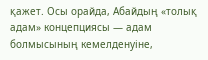қажет. Осы орайда, Абайдың «толық адам» концепциясы — адам болмысының кемелденуіне,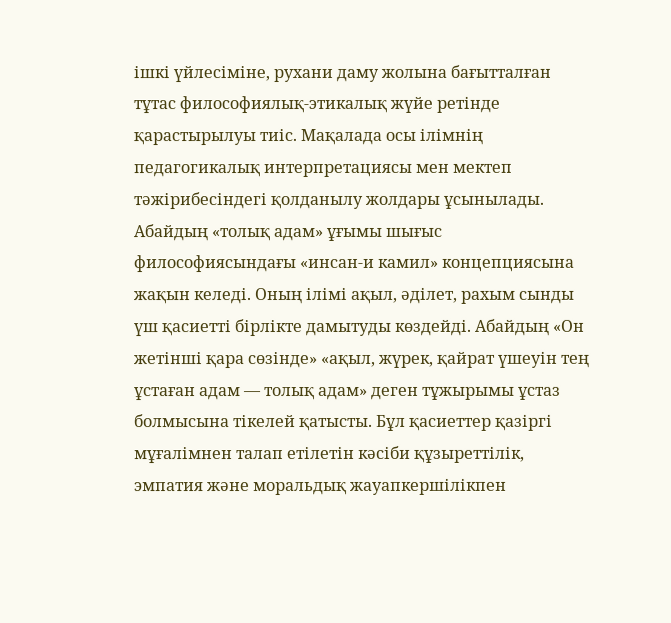ішкі үйлесіміне, рухани даму жолына бағытталған тұтас философиялық-этикалық жүйе ретінде қарастырылуы тиіс. Мақалада осы ілімнің педагогикалық интерпретациясы мен мектеп тәжірибесіндегі қолданылу жолдары ұсынылады.
Абайдың «толық адам» ұғымы шығыс философиясындағы «инсан-и камил» концепциясына жақын келеді. Оның ілімі ақыл, әділет, рахым сынды үш қасиетті бірлікте дамытуды көздейді. Абайдың «Он жетінші қара сөзінде» «ақыл, жүрек, қайрат үшеуін тең ұстаған адам — толық адам» деген тұжырымы ұстаз болмысына тікелей қатысты. Бұл қасиеттер қазіргі мұғалімнен талап етілетін кәсіби құзыреттілік, эмпатия және моральдық жауапкершілікпен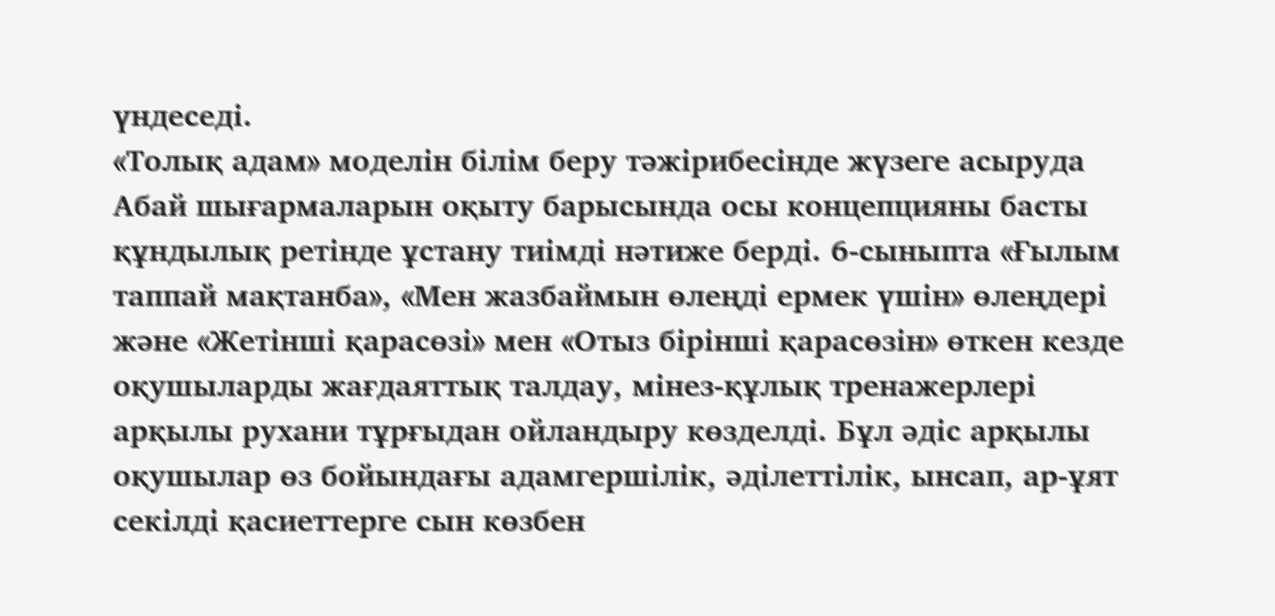үндеседі.
«Толық адам» моделін білім беру тәжірибесінде жүзеге асыруда Абай шығармаларын оқыту барысында осы концепцияны басты құндылық ретінде ұстану тиімді нәтиже берді. 6-сыныпта «Ғылым таппай мақтанба», «Мен жазбаймын өлеңді ермек үшін» өлеңдері және «Жетінші қарасөзі» мен «Отыз бірінші қарасөзін» өткен кезде оқушыларды жағдаяттық талдау, мінез-құлық тренажерлері арқылы рухани тұрғыдан ойландыру көзделді. Бұл әдіс арқылы оқушылар өз бойындағы адамгершілік, әділеттілік, ынсап, ар-ұят секілді қасиеттерге сын көзбен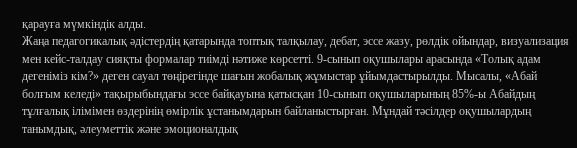қарауға мүмкіндік алды.
Жаңа педагогикалық әдістердің қатарында топтық талқылау, дебат, эссе жазу, рөлдік ойындар, визуализация мен кейс-талдау сияқты формалар тиімді нәтиже көрсетті. 9-сынып оқушылары арасында «Толық адам дегеніміз кім?» деген сауал төңірегінде шағын жобалық жұмыстар ұйымдастырылды. Мысалы, «Абай болғым келеді» тақырыбындағы эссе байқауына қатысқан 10-сынып оқушыларының 85%-ы Абайдың тұлғалық ілімімен өздерінің өмірлік ұстанымдарын байланыстырған. Мұндай тәсілдер оқушылардың танымдық, әлеуметтік және эмоционалдық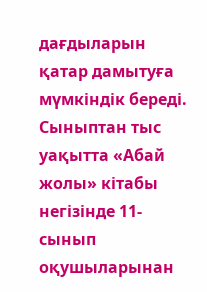дағдыларын қатар дамытуға мүмкіндік береді.
Сыныптан тыс уақытта «Абай жолы» кітабы негізінде 11-сынып оқушыларынан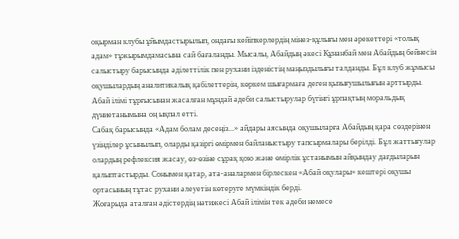оқырман клубы ұйымдастырылып, ондағы кейіпкерлердің мінез-құлығы мен әрекеттері «толық адам» тұжырымдамасына сай бағаланды. Мысалы, Абайдың әкесі Құнанбай мен Абайдың бейнесін салыстыру барысында әділеттілік пен рухани ізденістің маңыздылығы талданды. Бұл клуб жұмысы оқушылардың аналитикалық қабілеттерін, көркем шығармаға деген қызығушылығын арттырды. Абай ілімі тұрғысынан жасалған мұндай әдеби салыстырулар бүгінгі ұрпақтың моральдық дүниетанымына оң ықпал етті.
Сабақ барысында «Адам болам десеңіз...» айдары аясында оқушыларға Абайдың қара сөздерінен үзінділер ұсынылып, оларды қазіргі өмірмен байланыстыру тапсырмалары берілді. Бұл жаттығулар олардың рефлексия жасау, өз-өзіне сұрақ қою және өмірлік ұстанымын айқындау дағдыларын қалыптастырды. Сонымен қатар, ата-аналармен бірлескен «Абай оқулары» кештері оқушы ортасының тұтас рухани әлеуетін көтеруге мүмкіндік берді.
Жоғарыда аталған әдістердің нәтижесі Абай ілімін тек әдеби немесе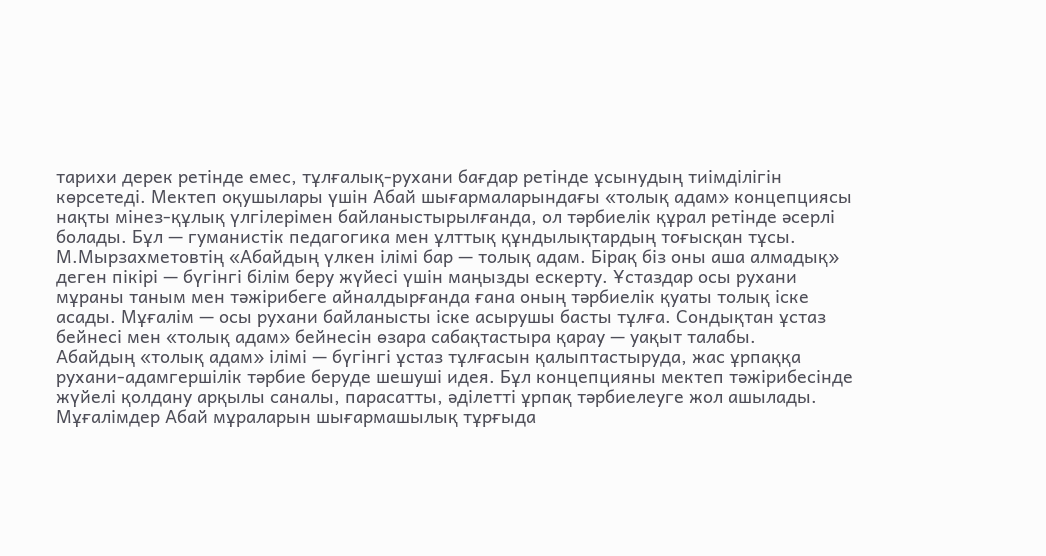тарихи дерек ретінде емес, тұлғалық-рухани бағдар ретінде ұсынудың тиімділігін көрсетеді. Мектеп оқушылары үшін Абай шығармаларындағы «толық адам» концепциясы нақты мінез-құлық үлгілерімен байланыстырылғанда, ол тәрбиелік құрал ретінде әсерлі болады. Бұл — гуманистік педагогика мен ұлттық құндылықтардың тоғысқан тұсы.
М.Мырзахметовтің «Абайдың үлкен ілімі бар — толық адам. Бірақ біз оны аша алмадық» деген пікірі — бүгінгі білім беру жүйесі үшін маңызды ескерту. Ұстаздар осы рухани мұраны таным мен тәжірибеге айналдырғанда ғана оның тәрбиелік қуаты толық іске асады. Мұғалім — осы рухани байланысты іске асырушы басты тұлға. Сондықтан ұстаз бейнесі мен «толық адам» бейнесін өзара сабақтастыра қарау — уақыт талабы.
Абайдың «толық адам» ілімі — бүгінгі ұстаз тұлғасын қалыптастыруда, жас ұрпаққа рухани-адамгершілік тәрбие беруде шешуші идея. Бұл концепцияны мектеп тәжірибесінде жүйелі қолдану арқылы саналы, парасатты, әділетті ұрпақ тәрбиелеуге жол ашылады. Мұғалімдер Абай мұраларын шығармашылық тұрғыда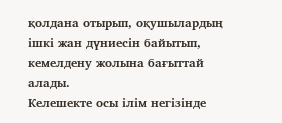қолдана отырып, оқушылардың ішкі жан дүниесін байытып, кемелдену жолына бағыттай алады.
Келешекте осы ілім негізінде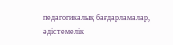педагогикалық бағдарламалар, әдістемелік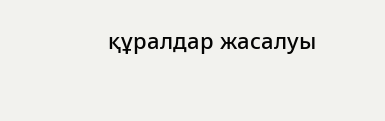құралдар жасалуы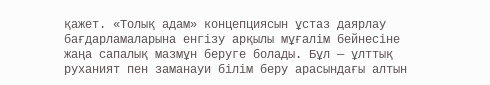қажет. «Толық адам» концепциясын ұстаз даярлау бағдарламаларына енгізу арқылы мұғалім бейнесіне жаңа сапалық мазмұн беруге болады. Бұл — ұлттық руханият пен заманауи білім беру арасындағы алтын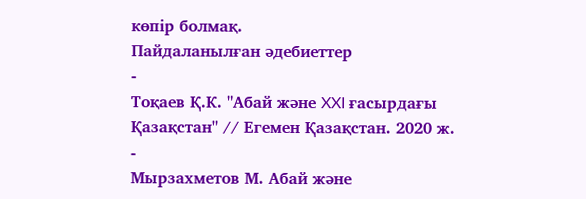көпір болмақ.
Пайдаланылған әдебиеттер
-
Тоқаев Қ.К. "Абай және XXI ғасырдағы Қазақстан" // Егемен Қазақстан. 2020 ж.
-
Мырзахметов М. Абай және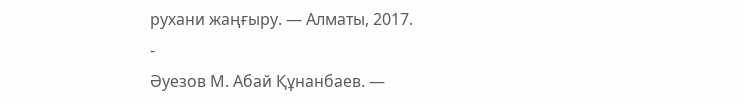рухани жаңғыру. — Алматы, 2017.
-
Әуезов М. Абай Құнанбаев. —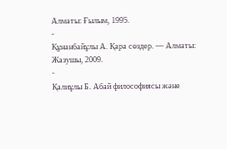Алматы: Ғылым, 1995.
-
Құнанбайұлы А. Қара сөздер. — Алматы: Жазушы, 2009.
-
Қалиұлы Б. Абай философиясы және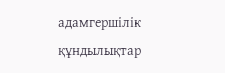адамгершілік құндылықтар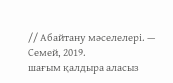// Абайтану мәселелері. — Семей, 2019.
шағым қалдыра аласыз